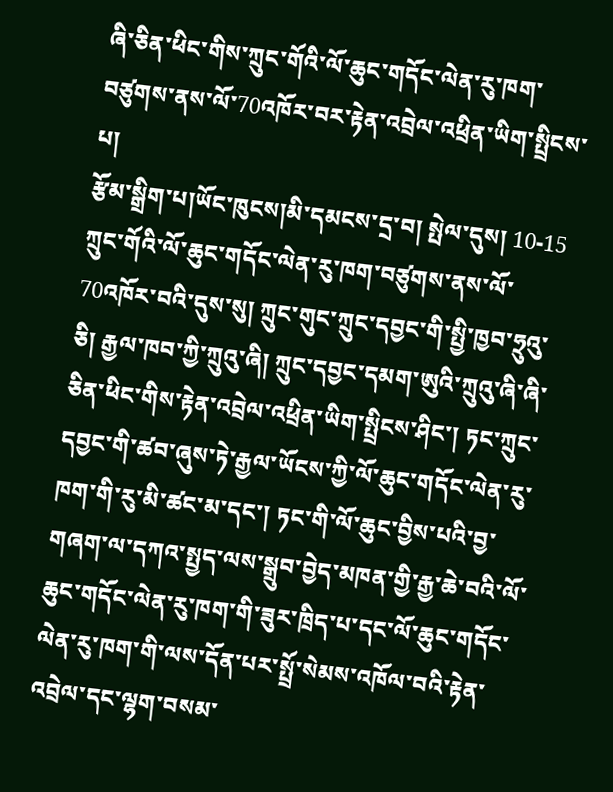ཞི་ཅིན་ཕིང་གིས་ཀྲུང་གོའི་ལོ་ཆུང་གདོང་ལེན་རུ་ཁག་བཙུགས་ནས་ལོ་70འཁོར་བར་རྟེན་འབྲེལ་འཕྲིན་ཡིག་སྤྲིངས་པ།
རྩོམ་སྒྲིག་པ།ཡོང་ཁུངས།མི་དམངས་དྲ་བ། སྤེལ་དུས། 10-15
ཀྲུང་གོའི་ལོ་ཆུང་གདོང་ལེན་རུ་ཁག་བཙུགས་ནས་ལོ་70འཁོར་བའི་དུས་སུ། ཀྲུང་གུང་ཀྲུང་དབྱང་གི་སྤྱི་ཁྱབ་ཧྲུའུ་ཅི། རྒྱལ་ཁབ་ཀྱི་ཀྲུའུ་ཞི། ཀྲུང་དབྱང་དམག་ཨུའི་ཀྲུའུ་ཞི་ཞི་ཅིན་ཕིང་གིས་རྟེན་འབྲེལ་འཕྲིན་ཡིག་སྤྲིངས་ཤིང་། ཏང་ཀྲུང་དབྱང་གི་ཚབ་ཞུས་ཏེ་རྒྱལ་ཡོངས་ཀྱི་ལོ་ཆུང་གདོང་ལེན་རུ་ཁག་གི་རུ་མི་ཚང་མ་དང་། ཏང་གི་ལོ་ཆུང་བྱིས་པའི་བྱ་གཞག་ལ་དཀའ་སྤྱད་ལས་སྒྲུབ་བྱེད་མཁན་གྱི་རྒྱ་ཆེ་བའི་ལོ་ཆུང་གདོང་ལེན་རུ་ཁག་གི་ཟུར་ཁྲིད་པ་དང་ལོ་ཆུང་གདོང་ལེན་རུ་ཁག་གི་ལས་དོན་པར་སྤྲོ་སེམས་འཁོལ་བའི་རྟེན་འབྲེལ་དང་ལྷག་བསམ་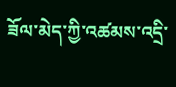ཟོལ་མེད་ཀྱི་འཚམས་འདྲི་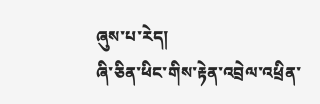ཞུས་པ་རེད།
ཞི་ཅིན་ཕིང་གིས་རྟེན་འབྲེལ་འཕྲིན་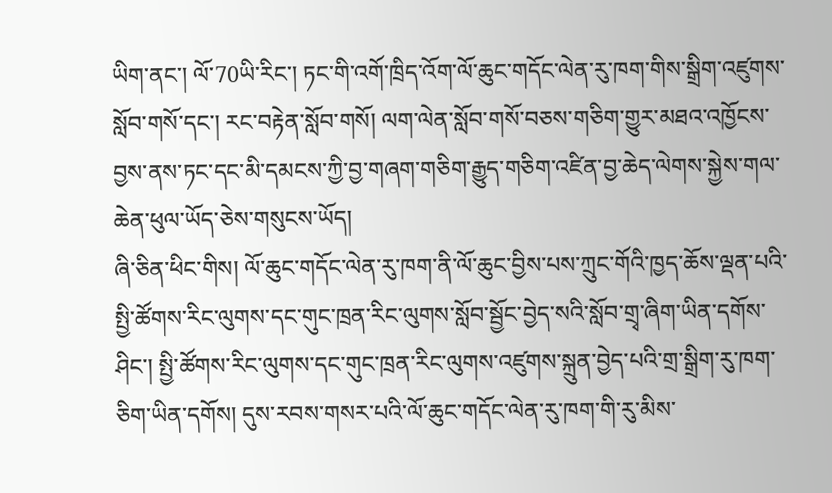ཡིག་ནང་། ལོ་70ཡི་རིང་། ཏང་གི་འགོ་ཁྲིད་འོག་ལོ་ཆུང་གདོང་ལེན་རུ་ཁག་གིས་སྒྲིག་འཛུགས་སློབ་གསོ་དང་། རང་བརྟེན་སློབ་གསོ། ལག་ལེན་སློབ་གསོ་བཅས་གཅིག་གྱུར་མཐའ་འཁྱོངས་བྱས་ནས་ཏང་དང་མི་དམངས་ཀྱི་བྱ་གཞག་གཅིག་རྒྱུད་གཅིག་འཛིན་བྱ་ཆེད་ལེགས་སྐྱེས་གལ་ཆེན་ཕུལ་ཡོད་ཅེས་གསུངས་ཡོད།
ཞི་ཅིན་ཕིང་གིས། ལོ་ཆུང་གདོང་ལེན་རུ་ཁག་ནི་ལོ་ཆུང་བྱིས་པས་ཀྲུང་གོའི་ཁྱད་ཆོས་ལྡན་པའི་སྤྱི་ཚོགས་རིང་ལུགས་དང་གུང་ཁྲན་རིང་ལུགས་སློབ་སྦྱོང་བྱེད་སའི་སློབ་གྲྭ་ཞིག་ཡིན་དགོས་ཤིང་། སྤྱི་ཚོགས་རིང་ལུགས་དང་གུང་ཁྲན་རིང་ལུགས་འཛུགས་སྐྲུན་བྱེད་པའི་གྲ་སྒྲིག་རུ་ཁག་ཅིག་ཡིན་དགོས། དུས་རབས་གསར་པའི་ལོ་ཆུང་གདོང་ལེན་རུ་ཁག་གི་རུ་མིས་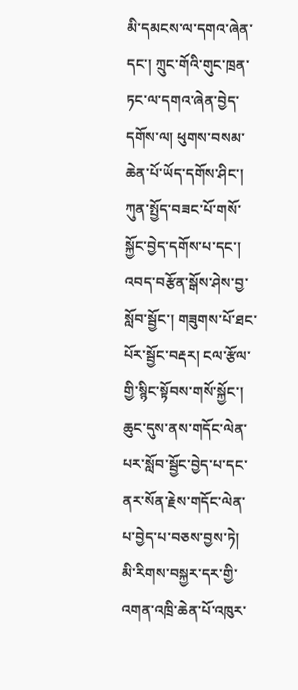མི་དམངས་ལ་དགའ་ཞེན་དང་། ཀྲུང་གོའི་གུང་ཁྲན་ཏང་ལ་དགའ་ཞེན་བྱེད་དགོས་ལ། ཕུགས་བསམ་ཆེན་པོ་ཡོད་དགོས་ཤིང་། ཀུན་སྤྱོད་བཟང་པོ་གསོ་སྐྱོང་བྱེད་དགོས་པ་དང་། འབད་བརྩོན་སྒོས་ཤེས་བྱ་སློབ་སྦྱོང་། གཟུགས་པོ་ཐང་པོར་སྦྱོང་བརྡར། ངལ་རྩོལ་གྱི་སྙིང་སྟོབས་གསོ་སྐྱོང་། ཆུང་དུས་ནས་གདོང་ལེན་པར་སློབ་སྦྱོང་བྱེད་པ་དང་ནར་སོན་རྗེས་གདོང་ལེན་པ་བྱེད་པ་བཅས་བྱས་ཏེ། མི་རིགས་བསྐྱར་དར་གྱི་འགན་འཁྲི་ཆེན་པོ་འཁུར་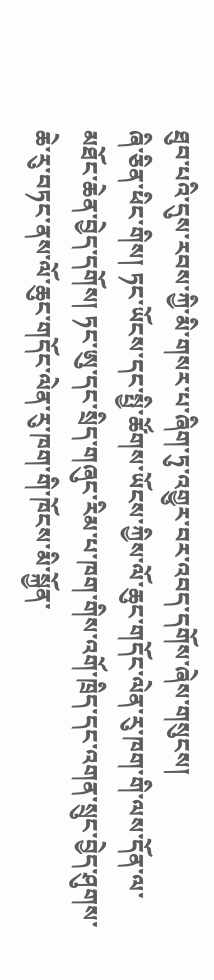ཐུབ་པའི་དུས་རབས་ཀྱི་མི་གསར་པ་ཞིག་ཏུ་འགྱུར་བར་འབད་དགོས་ཞེས་གསུངས།
ཞི་ཅིན་ཕིང་གིས། ཏང་ཡོངས་དང་སྤྱི་ཚོགས་ཡོངས་ཀྱིས་ལོ་ཆུང་གདོང་ལེན་རུ་ཁག་གི་ལས་དོན་ལ་མཐོང་ཆེན་བྱེད་དགོས། ཏང་ཨུ་དང་སྲིད་གཞུང་རིམ་པ་ཁག་གིས་འགོ་ཁྲིད་དང་འགན་སྲུང་བྱེད་ཤུགས་ཆེ་རུ་བཏང་ནས་ལོ་ཆུང་གདོང་ལེན་རུ་ཁག་གི་ཁོངས་མི་སྐྱོན་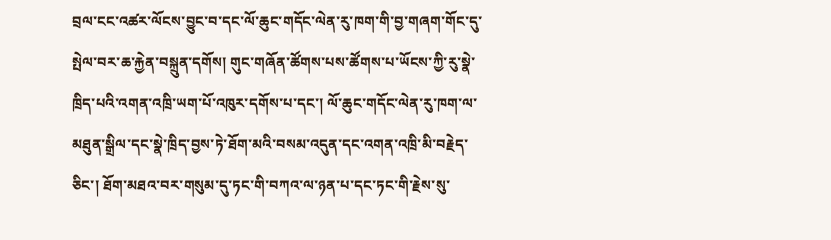བྲལ་ངང་འཚར་ལོངས་བྱུང་བ་དང་ལོ་ཆུང་གདོང་ལེན་རུ་ཁག་གི་བྱ་གཞག་གོང་དུ་སྤེལ་བར་ཆ་རྐྱེན་བསྐྲུན་དགོས། གུང་གཞོན་ཚོགས་པས་ཚོགས་པ་ཡོངས་ཀྱི་རུ་སྣེ་ཁྲིད་པའི་འགན་འཁྲི་ཡག་པོ་འཁུར་དགོས་པ་དང་། ལོ་ཆུང་གདོང་ལེན་རུ་ཁག་ལ་མཐུན་སྒྲིལ་དང་སྣེ་ཁྲིད་བྱས་ཏེ་ཐོག་མའི་བསམ་འདུན་དང་འགན་འཁྲི་མི་བརྗེད་ཅིང་། ཐོག་མཐའ་བར་གསུམ་དུ་ཏང་གི་བཀའ་ལ་ཉན་པ་དང་ཏང་གི་རྗེས་སུ་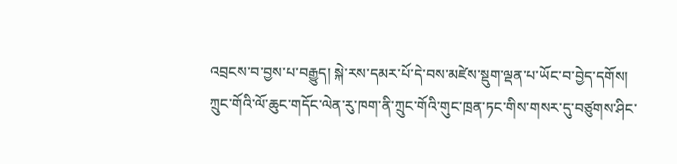འབྲངས་བ་བྱས་པ་བརྒྱུད། སྐེ་རས་དམར་པོ་དེ་བས་མཛེས་སྡུག་ལྡན་པ་ཡོང་བ་བྱེད་དགོས།
ཀྲུང་གོའི་ལོ་ཆུང་གདོང་ལེན་རུ་ཁག་ནི་ཀྲུང་གོའི་གུང་ཁྲན་ཏང་གིས་གསར་དུ་བཙུགས་ཤིང་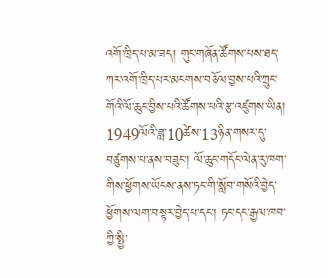འགོ་ཁྲིད་པ་མ་ཟད། གུང་གཞོན་ཚོགས་པས་ཐད་ཀར་འགོ་ཁྲིད་པར་མངགས་བཅོལ་བྱས་པའི་ཀྲུང་གོའི་ལོ་ཆུང་བྱིས་པའི་ཚོགས་པའི་རྩ་འཛུགས་ཡིན། 1949ལོའི་ཟླ་10ཚེས་13ཉིན་གསར་དུ་བཙུགས་པ་ནས་བཟུང་། ལོ་ཆུང་གདོང་ལེན་རུ་ཁག་གིས་ཕྱོགས་ཡོངས་ནས་ཏང་གི་སློབ་གསོའི་བྱེད་ཕྱོགས་ལག་བསྟར་བྱེད་པ་དང་། ཏང་དང་རྒྱལ་ཁབ་ཀྱི་སྤྱི་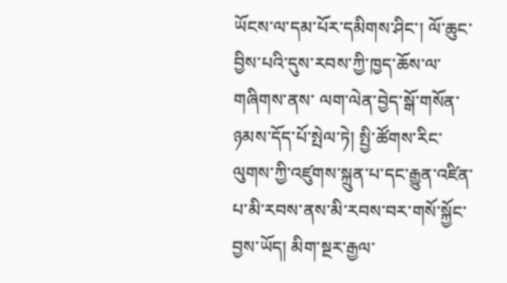ཡོངས་ལ་དམ་པོར་དམིགས་ཤིང་། ལོ་ཆུང་བྱིས་པའི་དུས་རབས་ཀྱི་ཁྱད་ཆོས་ལ་གཞིགས་ནས་ ལག་ལེན་བྱེད་སྒོ་གསོན་ཉམས་དོད་པོ་སྤེལ་ཏེ། སྤྱི་ཚོགས་རིང་ལུགས་ཀྱི་འཛུགས་སྐྲུན་པ་དང་རྒྱུན་འཛིན་པ་མི་རབས་ནས་མི་རབས་བར་གསོ་སྐྱོང་བྱས་ཡོད། མིག་སྔར་རྒྱལ་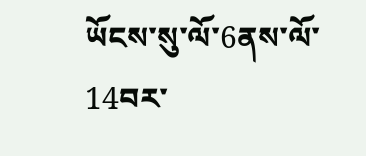ཡོངས་སུ་ལོ་6ནས་ལོ་14བར་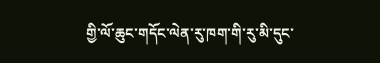གྱི་ལོ་ཆུང་གདོང་ལེན་རུ་ཁག་གི་རུ་མི་དུང་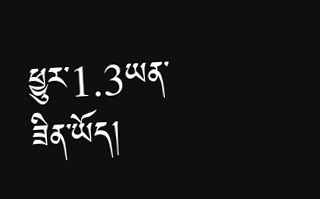ཕྱུར་1.3ཡན་ཟིན་ཡོད།